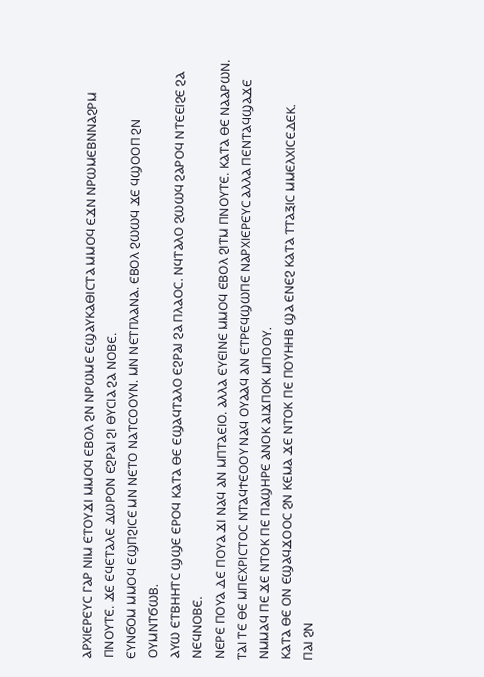ⲀⲢⲬⲒⲈⲢⲈⲨⲤ ⲄⲀⲢ ⲚⲒⲘ ⲈⲦⲞⲨϪⲒ ⲘⲘⲞϤ ⲈⲂⲞⲖ ϨⲚ ⲚⲢⲰⲘⲈ ⲈϢⲀⲨⲔⲀⲐⲒⲤⲦⲀ ⲘⲘⲞϤ ⲈϪⲚ ⲚⲢⲰⲘⲈⲂⲚⲚⲀϨⲢⲘ ⲠⲚⲞⲨⲦⲈ. ϪⲈ ⲈϤⲈⲦⲀⲖⲈ ⲆⲰⲢⲞⲚ ⲈϨⲢⲀⲒ ϨⲒ ⲐⲨⲤⲒⲀ ϨⲀ ⲚⲞⲂⲈ.
ⲈⲨⲚϬⲞⲘ ⲘⲘⲞϤ ⲈϢⲠϨⲒⲤⲈ ⲘⲚ ⲚⲈⲦⲞ ⲚⲀⲦⲤⲞⲞⲨⲚ. ⲘⲚ ⲚⲈⲦⲠⲖⲀⲚⲀ. ⲈⲂⲞⲖ ϨⲰⲰϤ ϪⲈ ϤϢⲞⲞⲠ ϨⲚ ⲞⲨⲘⲚⲦϬⲰⲂ.
ⲀⲨⲰ ⲈⲦⲂⲎⲎⲦⲤ ϢϢⲈ ⲈⲢⲞϤ ⲔⲀⲦⲀ ⲐⲈ ⲈϢⲀϤⲦⲀⲖⲞ ⲈϨⲢⲀⲒ ϨⲀ ⲠⲖⲀⲞⲤ. ⲚϤⲦⲀⲖⲞ ϨⲰⲰϤ ϨⲀⲢⲞϤ ⲚⲦⲈⲈⲒϨⲈ ϨⲀ ⲚⲈϤⲚⲞⲂⲈ.
ⲚⲈⲢⲈ ⲠⲞⲨⲀ ⲆⲈ ⲠⲞⲨⲀ ϪⲒ ⲚⲀϤ ⲀⲚ ⲘⲠⲦⲀⲈⲒⲞ. ⲀⲖⲖⲀ ⲈⲨⲈⲒⲚⲈ ⲘⲘⲞϤ ⲈⲂⲞⲖ ϨⲒⲦⲘ ⲠⲚⲞⲨⲦⲈ. ⲔⲀⲦⲀ ⲐⲈ ⲚⲀⲀⲢⲰⲚ.
ⲦⲀⲒ ⲦⲈ ⲐⲈ ⲘⲠⲈⲬⲢⲒⲤⲦⲞⲤ ⲚⲦⲀϤϮⲈⲞⲞⲨ ⲚⲀϤ ⲞⲨⲀⲀϤ ⲀⲚ ⲈⲦⲢⲈϤϢⲰⲠⲈ ⲚⲀⲢⲬⲒⲈⲢⲈⲨⲤ ⲀⲖⲖⲀ ⲠⲈⲚⲦⲀϤϢⲀϪⲈ ⲚⲘⲘⲀϤ ⲠⲈ ϪⲈ ⲚⲦⲞⲔ ⲠⲈ ⲠⲀϢⲎⲢⲈ ⲀⲚⲞⲔ ⲀⲒϪⲠⲞⲔ ⲘⲠⲞⲞⲨ.
ⲔⲀⲦⲀ ⲐⲈ ⲞⲚ ⲈϢⲀϤϪⲞⲞⲤ ϨⲚ ⲔⲈⲘⲀ ϪⲈ ⲚⲦⲞⲔ ⲠⲈ ⲠⲞⲨⲎⲎⲂ ϢⲀ ⲈⲚⲈϨ ⲔⲀⲦⲀ ⲦⲦⲀⲜⲒⲤ ⲘⲘⲈⲖⲬⲒⲤⲈⲆⲈⲔ.
ⲠⲀⲒ ϨⲚ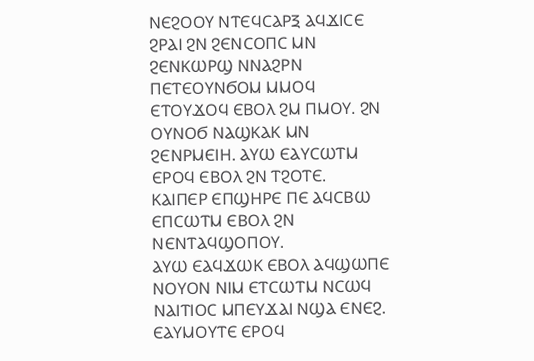ⲚⲈϨⲞⲞⲨ ⲚⲦⲈϤⲤⲀⲢⲜ ⲀϤϪⲒⲤⲈ ϨⲢⲀⲒ ϨⲚ ϨⲈⲚⲤⲞⲠⲤ ⲘⲚ ϨⲈⲚⲔⲰⲢϢ ⲚⲚⲀϨⲢⲚ ⲠⲈⲦⲈⲞⲨⲚϬⲞⲘ ⲘⲘⲞϤ ⲈⲦⲞⲨϪⲞϤ ⲈⲂⲞⲖ ϨⲘ ⲠⲘⲞⲨ. ϨⲚ ⲞⲨⲚⲞϬ ⲚⲀϢⲔⲀⲔ ⲘⲚ ϨⲈⲚⲢⲘⲈⲒⲎ. ⲀⲨⲰ ⲈⲀⲨⲤⲰⲦⲘ ⲈⲢⲞϤ ⲈⲂⲞⲖ ϨⲚ ⲦϨⲞⲦⲈ.
ⲔⲀⲒⲠⲈⲢ ⲈⲠϢⲎⲢⲈ ⲠⲈ ⲀϤⲤⲂⲰ ⲈⲠⲤⲰⲦⲘ ⲈⲂⲞⲖ ϨⲚ ⲚⲈⲚⲦⲀϤϢⲞⲠⲞⲨ.
ⲀⲨⲰ ⲈⲀϤϪⲰⲔ ⲈⲂⲞⲖ ⲀϤϢⲰⲠⲈ ⲚⲞⲨⲞⲚ ⲚⲒⲘ ⲈⲦⲤⲰⲦⲘ ⲚⲤⲰϤ ⲚⲀⲒⲦⲒⲞⲤ ⲘⲠⲈⲨϪⲀⲒ ⲚϢⲀ ⲈⲚⲈϨ.
ⲈⲀⲨⲘⲞⲨⲦⲈ ⲈⲢⲞϤ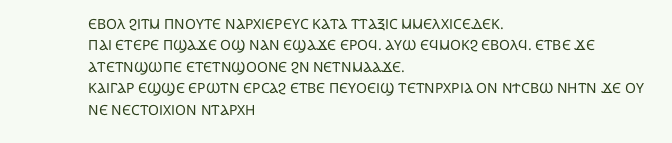ⲈⲂⲞⲖ ϨⲒⲦⲘ ⲠⲚⲞⲨⲦⲈ ⲚⲀⲢⲬⲒⲈⲢⲈⲨⲤ ⲔⲀⲦⲀ ⲦⲦⲀⲜⲒⲤ ⲘⲘⲈⲖⲬⲒⲤⲈⲆⲈⲔ.
ⲠⲀⲒ ⲈⲦⲈⲢⲈ ⲠϢⲀϪⲈ ⲞϢ ⲚⲀⲚ ⲈϢⲀϪⲈ ⲈⲢⲞϤ. ⲀⲨⲰ ⲈϤⲘⲞⲔϨ ⲈⲂⲞⲖϤ. ⲈⲦⲂⲈ ϪⲈ ⲀⲦⲈⲦⲚϢⲰⲠⲈ ⲈⲦⲈⲦⲚϢⲞⲞⲚⲈ ϨⲚ ⲚⲈⲦⲚⲘⲀⲀϪⲈ.
ⲔⲀⲒⲄⲀⲢ ⲈϢϢⲈ ⲈⲢⲰⲦⲚ ⲈⲢⲤⲀϨ ⲈⲦⲂⲈ ⲠⲈⲨⲞⲈⲒϢ ⲦⲈⲦⲚⲢⲬⲢⲒⲀ ⲞⲚ ⲚϮⲤⲂⲰ ⲚⲎⲦⲚ ϪⲈ ⲞⲨ ⲚⲈ ⲚⲈⲤⲦⲞⲒⲬⲒⲞⲚ ⲚⲦⲀⲢⲬⲎ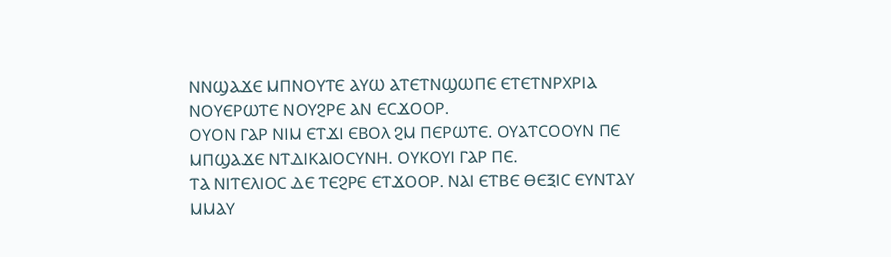ⲚⲚϢⲀϪⲈ ⲘⲠⲚⲞⲨⲦⲈ ⲀⲨⲰ ⲀⲦⲈⲦⲚϢⲰⲠⲈ ⲈⲦⲈⲦⲚⲢⲬⲢⲒⲀ ⲚⲞⲨⲈⲢⲰⲦⲈ ⲚⲞⲨϨⲢⲈ ⲀⲚ ⲈⲤϪⲞⲞⲢ.
ⲞⲨⲞⲚ ⲄⲀⲢ ⲚⲒⲘ ⲈⲦϪⲒ ⲈⲂⲞⲖ ϨⲘ ⲠⲈⲢⲰⲦⲈ. ⲞⲨⲀⲦⲤⲞⲞⲨⲚ ⲠⲈ ⲘⲠϢⲀϪⲈ ⲚⲦⲆⲒⲔⲀⲒⲞⲤⲨⲚⲎ. ⲞⲨⲔⲞⲨⲒ ⲄⲀⲢ ⲠⲈ.
ⲦⲀ ⲚⲒⲦⲈⲖⲒⲞⲤ ⲆⲈ ⲦⲈϨⲢⲈ ⲈⲦϪⲞⲞⲢ. ⲚⲀⲒ ⲈⲦⲂⲈ ⲐⲈⲜⲒⲤ ⲈⲨⲚⲦⲀⲨ ⲘⲘⲀⲨ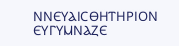ⲚⲚⲈⲨⲀⲒⲤⲐⲎⲦⲎⲢⲒⲞⲚ ⲈⲨⲄⲨⲘⲚⲀⲌⲈ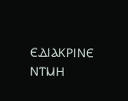ⲈⲆⲒⲀⲔⲢⲒⲚⲈ ⲚⲦⲘⲎ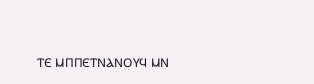ⲦⲈ ⲘⲠⲠⲈⲦⲚⲀⲚⲞⲨϤ ⲘⲚ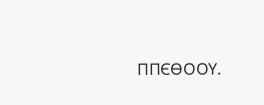ⲠⲠⲈⲐⲞⲞⲨ.